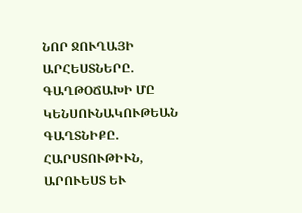ՆՈՐ ՋՈՒՂԱՅԻ ԱՐՀԵՍՏՆԵՐԸ. ԳԱՂԹՕՃԱԽԻ ՄԸ ԿԵՆՍՈՒՆԱԿՈՒԹԵԱՆ ԳԱՂՏՆԻՔԸ. ՀԱՐՍՏՈՒԹԻՒՆ, ԱՐՈՒԵՍՏ ԵՒ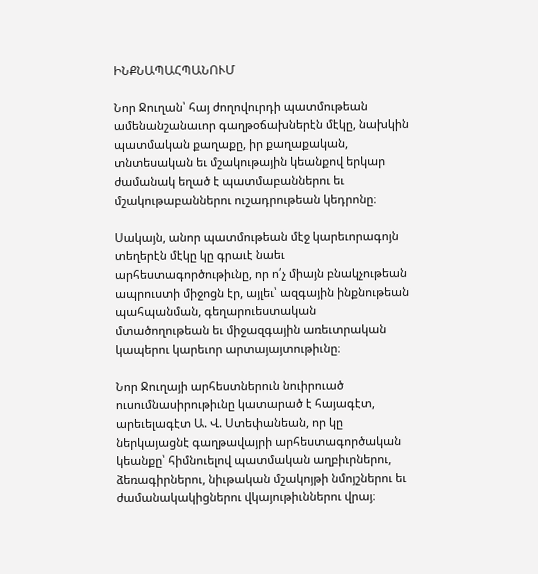ԻՆՔՆԱՊԱՀՊԱՆՈՒՄ

Նոր Ջուղան՝ հայ ժողովուրդի պատմութեան ամենանշանաւոր գաղթօճախներէն մէկը, նախկին պատմական քաղաքը, իր քաղաքական, տնտեսական եւ մշակութային կեանքով երկար ժամանակ եղած է պատմաբաններու եւ մշակութաբաններու ուշադրութեան կեդրոնը։

Սակայն, անոր պատմութեան մէջ կարեւորագոյն տեղերէն մէկը կը գրաւէ նաեւ արհեստագործութիւնը, որ ո՛չ միայն բնակչութեան ապրուստի միջոցն էր, այլեւ՝ ազգային ինքնութեան պահպանման, գեղարուեստական մտածողութեան եւ միջազգային առեւտրական կապերու կարեւոր արտայայտութիւնը։

Նոր Ջուղայի արհեստներուն նուիրուած ուսումնասիրութիւնը կատարած է հայագէտ, արեւելագէտ Ա. Վ. Ստեփանեան, որ կը ներկայացնէ գաղթավայրի արհեստագործական կեանքը՝ հիմնուելով պատմական աղբիւրներու, ձեռագիրներու, նիւթական մշակոյթի նմոյշներու եւ ժամանակակիցներու վկայութիւններու վրայ։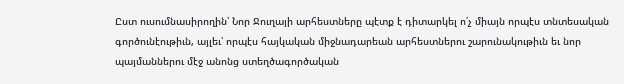Ըստ ուսումնասիրողին՝ Նոր Ջուղայի արհեստները պէտք է դիտարկել ո՛չ միայն որպէս տնտեսական գործունէութիւն, այլեւ՝ որպէս հայկական միջնադարեան արհեստներու շարունակութիւն եւ նոր պայմաններու մէջ անոնց ստեղծագործական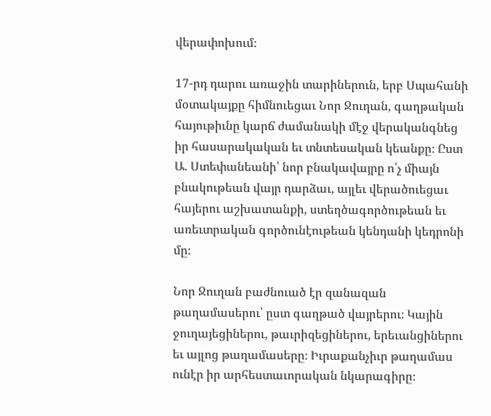վերափոխում։

17-րդ դարու առաջին տարիներուն, երբ Սպահանի մօտակայքը հիմնուեցաւ Նոր Ջուղան, գաղթական հայութիւնը կարճ ժամանակի մէջ վերականգնեց իր հասարակական եւ տնտեսական կեանքը։ Ըստ Ա. Ստեփանեանի՝ նոր բնակավայրը ո՛չ միայն բնակութեան վայր դարձաւ, այլեւ վերածուեցաւ հայերու աշխատանքի, ստեղծագործութեան եւ առեւտրական գործունէութեան կենդանի կեդրոնի մը։

Նոր Ջուղան բաժնուած էր զանազան թաղամասերու՝ ըստ գաղթած վայրերու։ Կային ջուղայեցիներու, թաւրիզեցիներու, երեւանցիներու եւ այլոց թաղամասերը։ Իւրաքանչիւր թաղամաս ունէր իր արհեստաւորական նկարագիրը։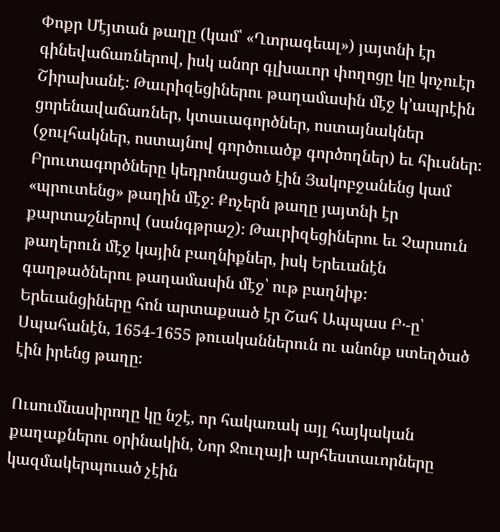Փոքր Մէյտան թաղը (կամ՝ «Ղտրագեալ») յայտնի էր գինեվաճառներով, իսկ անոր գլխաւոր փողոցը կը կոչուէր Շիրախանէ։ Թաւրիզեցիներու թաղամասին մէջ կ՚ապրէին ցորենավաճառներ, կտաւագործներ, ոստայնակներ (ջուլհակներ, ոստայնով գործուածք գործողներ) եւ հիւսներ։ Բրուտագործները կեդրոնացած էին Յակոբջանենց կամ «պրուտենց» թաղին մէջ։ Քոչերն թաղը յայտնի էր քարտաշներով (սանգթրաշ)։ Թաւրիզեցիներու եւ Չարսուն թաղերուն մէջ կային բաղնիքներ, իսկ Երեւանէն գաղթածներու թաղամասին մէջ՝ ութ բաղնիք։ Երեւանցիները հոն արտաքսած էր Շահ Ապպաս Բ․-ը՝ Սպահանէն, 1654-1655 թուականներուն ու անոնք ստեղծած էին իրենց թաղը։

Ուսումնասիրողը կը նշէ, որ հակառակ այլ հայկական քաղաքներու օրինակին, Նոր Ջուղայի արհեստաւորները կազմակերպուած չէին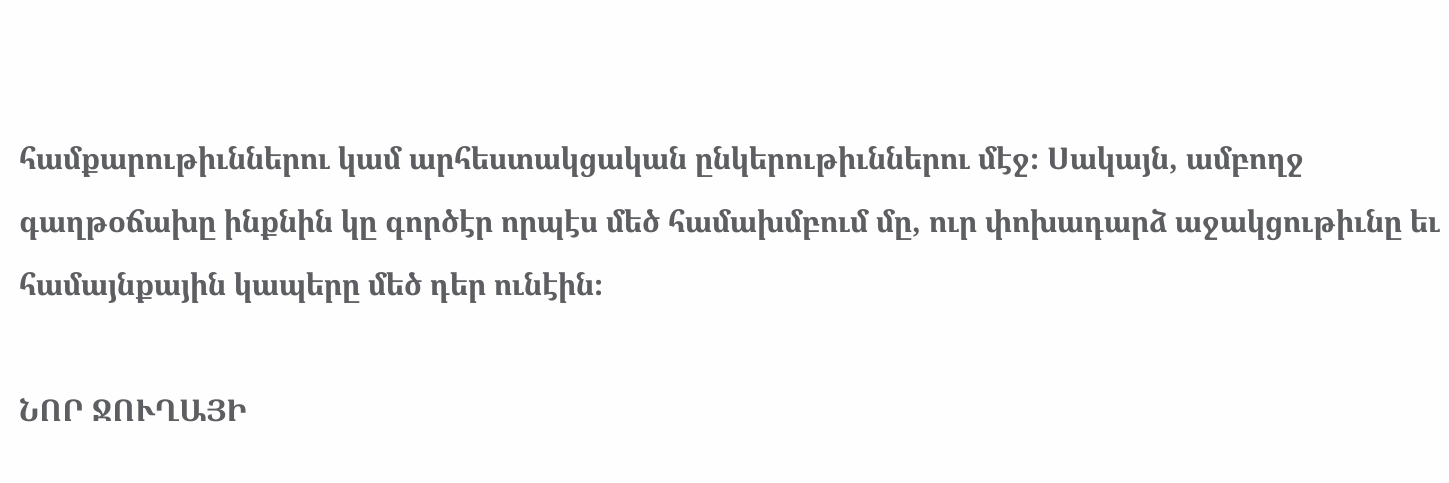համքարութիւններու կամ արհեստակցական ընկերութիւններու մէջ։ Սակայն, ամբողջ գաղթօճախը ինքնին կը գործէր որպէս մեծ համախմբում մը, ուր փոխադարձ աջակցութիւնը եւ համայնքային կապերը մեծ դեր ունէին։

ՆՈՐ ՋՈՒՂԱՅԻ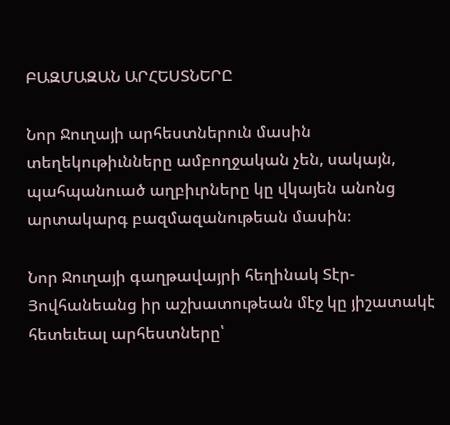ԲԱԶՄԱԶԱՆ ԱՐՀԵՍՏՆԵՐԸ

Նոր Ջուղայի արհեստներուն մասին տեղեկութիւնները ամբողջական չեն, սակայն, պահպանուած աղբիւրները կը վկայեն անոնց արտակարգ բազմազանութեան մասին։

Նոր Ջուղայի գաղթավայրի հեղինակ Տէր-Յովհանեանց իր աշխատութեան մէջ կը յիշատակէ հետեւեալ արհեստները՝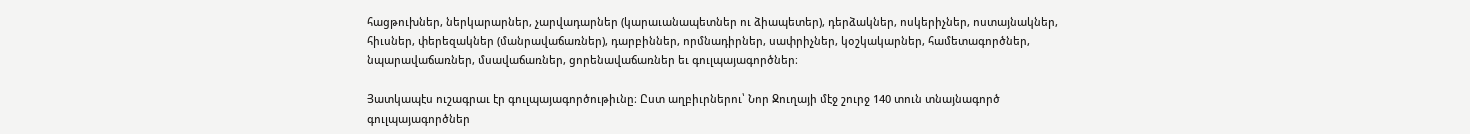հացթուխներ, ներկարարներ, չարվադարներ (կարաւանապետներ ու ձիապետեր), դերձակներ, ոսկերիչներ, ոստայնակներ, հիւսներ, փերեզակներ (մանրավաճառներ), դարբիններ, որմնադիրներ, սափրիչներ, կօշկակարներ, համետագործներ, նպարավաճառներ, մսավաճառներ, ցորենավաճառներ եւ գուլպայագործներ։

Յատկապէս ուշագրաւ էր գուլպայագործութիւնը։ Ըստ աղբիւրներու՝ Նոր Ջուղայի մէջ շուրջ 140 տուն տնայնագործ գուլպայագործներ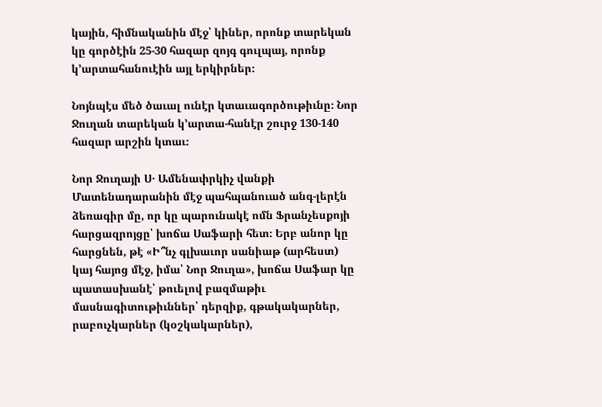կային, հիմնականին մէջ՝ կիներ, որոնք տարեկան կը գործէին 25-30 հազար զոյգ գուլպայ, որոնք կ՚արտահանուէին այլ երկիրներ։

Նոյնպէս մեծ ծաւալ ունէր կտաւագործութիւնը։ Նոր Ջուղան տարեկան կ՚արտա-հանէր շուրջ 130-140 հազար արշին կտաւ։

Նոր Ջուղայի Ս․ Ամենափրկիչ վանքի Մատենադարանին մէջ պահպանուած անգ-լերէն ձեռագիր մը, որ կը պարունակէ ոմն Ֆրանչեսքոյի հարցազրոյցը՝ խոճա Սաֆարի հետ։ Երբ անոր կը հարցնեն, թէ «Ի՞նչ գլխաւոր սանիաթ (արհեստ) կայ հայոց մէջ, իմա՝ Նոր Ջուղա», խոճա Սաֆար կը պատասխանէ՝ թուելով բազմաթիւ մասնագիտութիւններ՝ դերզիք, գթակակարներ, րաբուչկարներ (կօշկակարներ),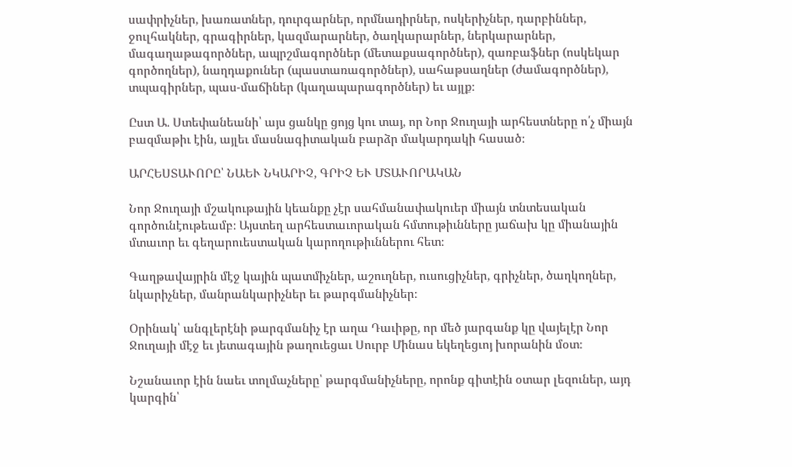սափրիչներ, խառատներ, դուրգարներ, որմնադիրներ, ոսկերիչներ, դարբիններ, ջուլհակներ, գրագիրներ, կազմարարներ, ծաղկարարներ, ներկարարներ, մագաղաթագործներ, ապրշմագործներ (մետաքսագործներ), զառբաֆներ (ոսկեկար գործողներ), նաղդաքուներ (պաստառագործներ), սահաթսաղներ (ժամագործներ), տպագիրներ, պաս-մաճիներ (կաղապարագործներ) եւ այլք։

Ըստ Ա. Ստեփանեանի՝ այս ցանկը ցոյց կու տայ, որ Նոր Ջուղայի արհեստները ո՛չ միայն բազմաթիւ էին, այլեւ մասնագիտական բարձր մակարդակի հասած։

ԱՐՀԵՍՏԱՒՈՐԸ՝ ՆԱԵՒ ՆԿԱՐԻՉ, ԳՐԻՉ ԵՒ ՄՏԱՒՈՐԱԿԱՆ

Նոր Ջուղայի մշակութային կեանքը չէր սահմանափակուեր միայն տնտեսական գործունէութեամբ։ Այստեղ արհեստաւորական հմտութիւնները յաճախ կը միանային մտաւոր եւ գեղարուեստական կարողութիւններու հետ։

Գաղթավայրին մէջ կային պատմիչներ, աշուղներ, ուսուցիչներ, գրիչներ, ծաղկողներ, նկարիչներ, մանրանկարիչներ եւ թարգմանիչներ։

Օրինակ՝ անգլերէնի թարգմանիչ էր աղա Դաւիթը, որ մեծ յարգանք կը վայելէր Նոր Ջուղայի մէջ եւ յետագային թաղուեցաւ Սուրբ Մինաս եկեղեցւոյ խորանին մօտ։

Նշանաւոր էին նաեւ տոլմաչները՝ թարգմանիչները, որոնք գիտէին օտար լեզուներ, այդ կարգին՝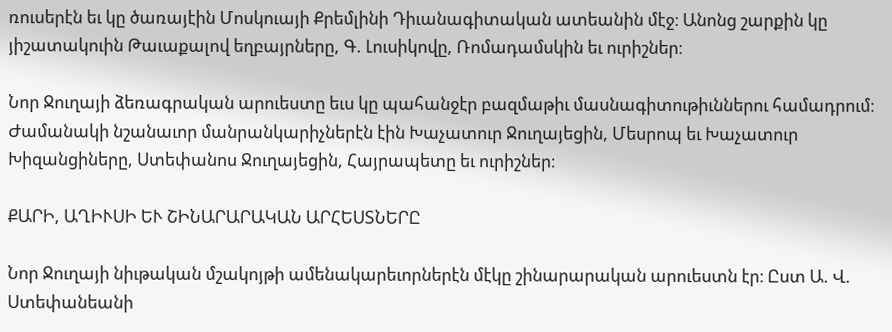ռուսերէն եւ կը ծառայէին Մոսկուայի Քրեմլինի Դիւանագիտական ատեանին մէջ։ Անոնց շարքին կը յիշատակուին Թաւաքալով եղբայրները, Գ. Լուսիկովը, Ռոմադամսկին եւ ուրիշներ։

Նոր Ջուղայի ձեռագրական արուեստը եւս կը պահանջէր բազմաթիւ մասնագիտութիւններու համադրում։ Ժամանակի նշանաւոր մանրանկարիչներէն էին Խաչատուր Ջուղայեցին, Մեսրոպ եւ Խաչատուր Խիզանցիները, Ստեփանոս Ջուղայեցին, Հայրապետը եւ ուրիշներ։

ՔԱՐԻ, ԱՂԻՒՍԻ ԵՒ ՇԻՆԱՐԱՐԱԿԱՆ ԱՐՀԵՍՏՆԵՐԸ

Նոր Ջուղայի նիւթական մշակոյթի ամենակարեւորներէն մէկը շինարարական արուեստն էր։ Ըստ Ա. Վ. Ստեփանեանի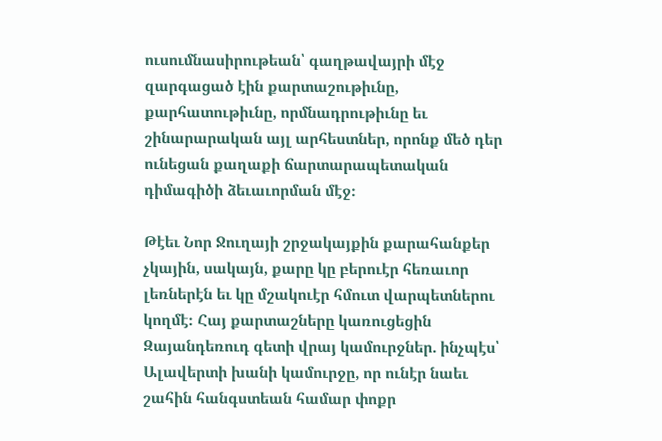ուսումնասիրութեան՝ գաղթավայրի մէջ զարգացած էին քարտաշութիւնը, քարհատութիւնը, որմնադրութիւնը եւ շինարարական այլ արհեստներ, որոնք մեծ դեր ունեցան քաղաքի ճարտարապետական դիմագիծի ձեւաւորման մէջ։

Թէեւ Նոր Ջուղայի շրջակայքին քարահանքեր չկային, սակայն, քարը կը բերուէր հեռաւոր լեռներէն եւ կը մշակուէր հմուտ վարպետներու կողմէ։ Հայ քարտաշները կառուցեցին Զայանդեռուդ գետի վրայ կամուրջներ. ինչպէս՝ Ալավերտի խանի կամուրջը, որ ունէր նաեւ շահին հանգստեան համար փոքր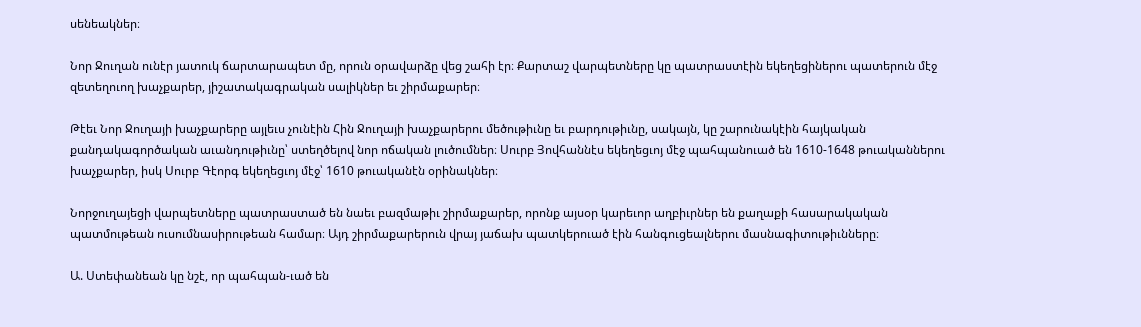սենեակներ։

Նոր Ջուղան ունէր յատուկ ճարտարապետ մը, որուն օրավարձը վեց շահի էր։ Քարտաշ վարպետները կը պատրաստէին եկեղեցիներու պատերուն մէջ զետեղուող խաչքարեր, յիշատակագրական սալիկներ եւ շիրմաքարեր։

Թէեւ Նոր Ջուղայի խաչքարերը այլեւս չունէին Հին Ջուղայի խաչքարերու մեծութիւնը եւ բարդութիւնը, սակայն, կը շարունակէին հայկական քանդակագործական աւանդութիւնը՝ ստեղծելով նոր ոճական լուծումներ։ Սուրբ Յովհաննէս եկեղեցւոյ մէջ պահպանուած են 1610-1648 թուականներու խաչքարեր, իսկ Սուրբ Գէորգ եկեղեցւոյ մէջ՝ 1610 թուականէն օրինակներ։

Նորջուղայեցի վարպետները պատրաստած են նաեւ բազմաթիւ շիրմաքարեր, որոնք այսօր կարեւոր աղբիւրներ են քաղաքի հասարակական պատմութեան ուսումնասիրութեան համար։ Այդ շիրմաքարերուն վրայ յաճախ պատկերուած էին հանգուցեալներու մասնագիտութիւնները։

Ա. Ստեփանեան կը նշէ, որ պահպան-ւած են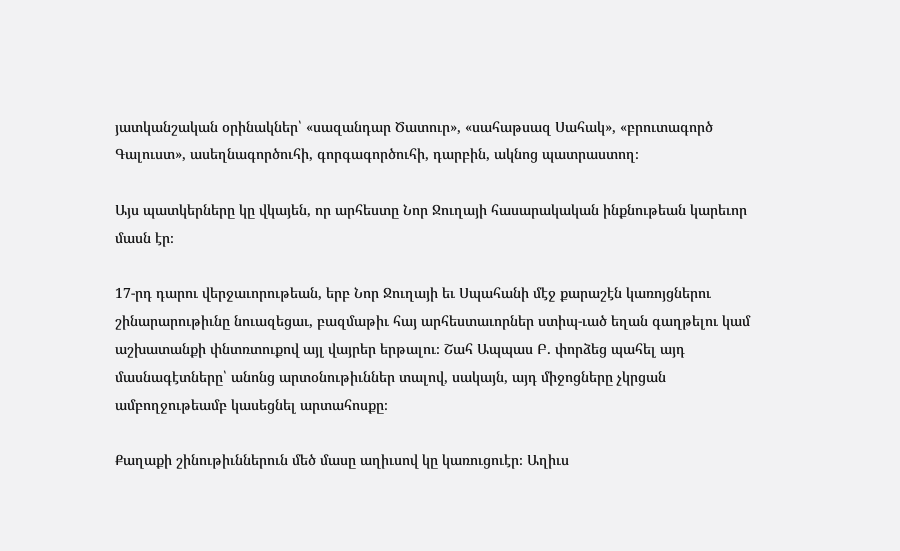յատկանշական օրինակներ՝ «սազանդար Ծատուր», «սահաթսազ Սահակ», «բրուտագործ Գալուստ», ասեղնագործուհի, գորգագործուհի, դարբին, ակնոց պատրաստող։

Այս պատկերները կը վկայեն, որ արհեստը Նոր Ջուղայի հասարակական ինքնութեան կարեւոր մասն էր։

17-րդ դարու վերջաւորութեան, երբ Նոր Ջուղայի եւ Սպահանի մէջ քարաշէն կառոյցներու շինարարութիւնը նուազեցաւ, բազմաթիւ հայ արհեստաւորներ ստիպ-ւած եղան գաղթելու կամ աշխատանքի փնտռտուքով այլ վայրեր երթալու։ Շահ Ապպաս Բ. փորձեց պահել այդ մասնագէտները՝ անոնց արտօնութիւններ տալով, սակայն, այդ միջոցները չկրցան ամբողջութեամբ կասեցնել արտահոսքը։

Քաղաքի շինութիւններուն մեծ մասը աղիւսով կը կառուցուէր։ Աղիւս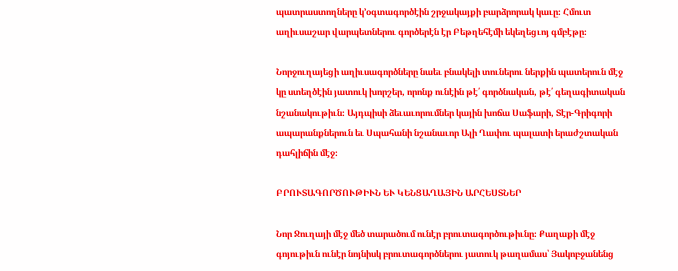պատրաստողները կ՚օգտագործէին շրջակայքի բարձրորակ կաւը։ Հմուտ աղիւսաշար վարպետներու գործերէն էր Բեթղեհէմի եկեղեցւոյ գմբէթը։

Նորջուղայեցի աղիւսագործները նաեւ բնակելի տուներու ներքին պատերուն մէջ կը ստեղծէին յատուկ խորշեր, որոնք ունէին թէ՛ գործնական, թէ՛ գեղագիտական նշանակութիւն։ Այդպիսի ձեւաւորումներ կային խոճա Սաֆարի, Տէր-Գրիգորի ապարանքներուն եւ Սպահանի նշանաւոր Ալի Ղափու պալատի երաժշտական դահլիճին մէջ։

ԲՐՈՒՏԱԳՈՐԾՈՒԹԻՒՆ ԵՒ ԿԵՆՑԱՂԱՅԻՆ ԱՐՀԵՍՏՆԵՐ

Նոր Ջուղայի մէջ մեծ տարածում ունէր բրուտագործութիւնը։ Քաղաքի մէջ գոյութիւն ունէր նոյնիսկ բրուտագործներու յատուկ թաղամաս՝ Յակոբջանենց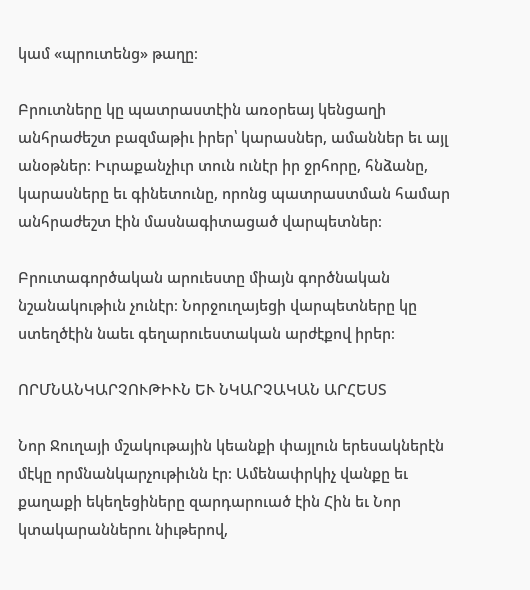կամ «պրուտենց» թաղը։

Բրուտները կը պատրաստէին առօրեայ կենցաղի անհրաժեշտ բազմաթիւ իրեր՝ կարասներ, ամաններ եւ այլ անօթներ։ Իւրաքանչիւր տուն ունէր իր ջրհորը, հնձանը, կարասները եւ գինետունը, որոնց պատրաստման համար անհրաժեշտ էին մասնագիտացած վարպետներ։

Բրուտագործական արուեստը միայն գործնական նշանակութիւն չունէր։ Նորջուղայեցի վարպետները կը ստեղծէին նաեւ գեղարուեստական արժէքով իրեր։

ՈՐՄՆԱՆԿԱՐՉՈՒԹԻՒՆ ԵՒ ՆԿԱՐՉԱԿԱՆ ԱՐՀԵՍՏ

Նոր Ջուղայի մշակութային կեանքի փայլուն երեսակներէն մէկը որմնանկարչութիւնն էր։ Ամենափրկիչ վանքը եւ քաղաքի եկեղեցիները զարդարուած էին Հին եւ Նոր կտակարաններու նիւթերով,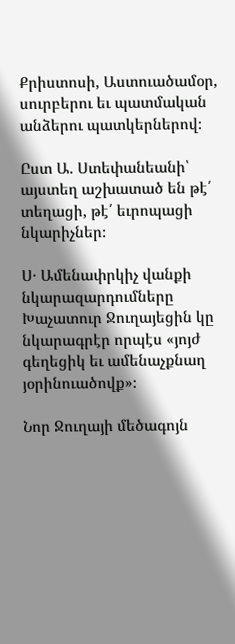Քրիստոսի, Աստուածամօր, սուրբերու եւ պատմական անձերու պատկերներով։

Ըստ Ա. Ստեփանեանի՝ այստեղ աշխատած են թէ՛ տեղացի, թէ՛ եւրոպացի նկարիչներ։

Ս․ Ամենափրկիչ վանքի նկարազարդումները Խաչատուր Ջուղայեցին կը նկարագրէր որպէս «յոյժ գեղեցիկ եւ ամենաչքնաղ յօրինուածովք»։

Նոր Ջուղայի մեծագոյն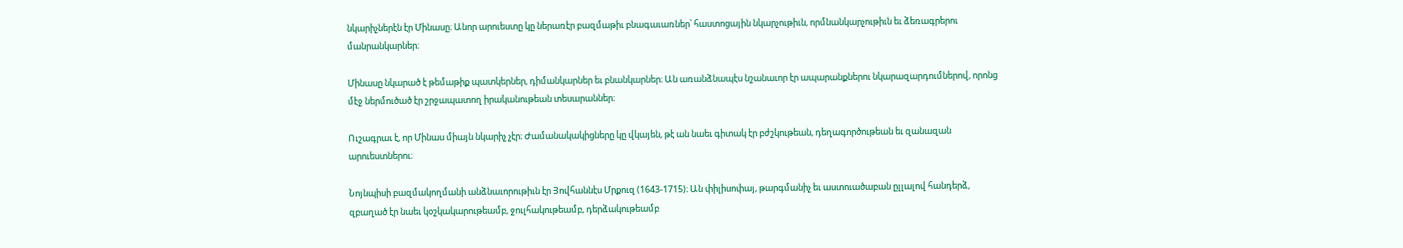նկարիչներէն էր Մինասը։ Անոր արուեստը կը ներառէր բազմաթիւ բնագաւառներ՝ հաստոցային նկարչութիւն, որմնանկարչութիւն եւ ձեռագրերու մանրանկարներ։

Մինասը նկարած է թեմաթիք պատկերներ, դիմանկարներ եւ բնանկարներ։ Ան առանձնապէս նշանաւոր էր ապարանքներու նկարազարդումներով, որոնց մէջ ներմուծած էր շրջապատող իրականութեան տեսարաններ։

Ուշագրաւ է, որ Մինաս միայն նկարիչ չէր։ Ժամանակակիցները կը վկայեն, թէ ան նաեւ գիտակ էր բժշկութեան, դեղագործութեան եւ զանազան արուեստներու։

Նոյնպիսի բազմակողմանի անձնաւորութիւն էր Յովհաննէս Մրքուզ (1643-1715)։ Ան փիլիսոփայ, թարգմանիչ եւ աստուածաբան ըլլալով հանդերձ, զբաղած էր նաեւ կօշկակարութեամբ, ջուլհակութեամբ, դերձակութեամբ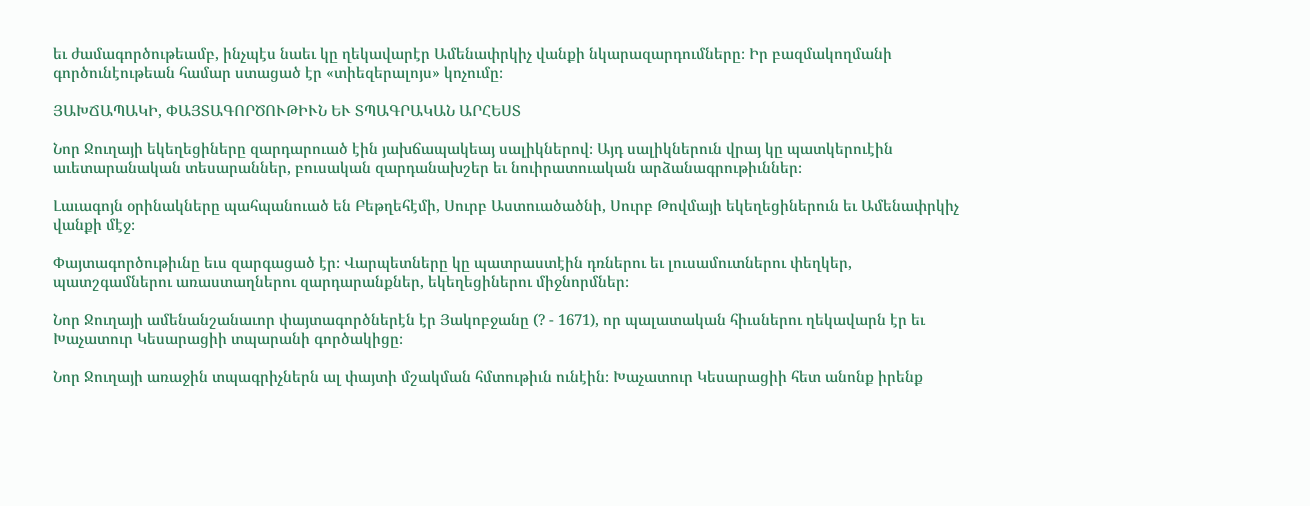եւ ժամագործութեամբ, ինչպէս նաեւ կը ղեկավարէր Ամենափրկիչ վանքի նկարազարդումները։ Իր բազմակողմանի գործունէութեան համար ստացած էր «տիեզերալոյս» կոչումը։

ՅԱԽՃԱՊԱԿԻ, ՓԱՅՏԱԳՈՐԾՈՒԹԻՒՆ ԵՒ ՏՊԱԳՐԱԿԱՆ ԱՐՀԵՍՏ

Նոր Ջուղայի եկեղեցիները զարդարուած էին յախճապակեայ սալիկներով։ Այդ սալիկներուն վրայ կը պատկերուէին աւետարանական տեսարաններ, բուսական զարդանախշեր եւ նուիրատուական արձանագրութիւններ։

Լաւագոյն օրինակները պահպանուած են Բեթղեհէմի, Սուրբ Աստուածածնի, Սուրբ Թովմայի եկեղեցիներուն եւ Ամենափրկիչ վանքի մէջ։

Փայտագործութիւնը եւս զարգացած էր։ Վարպետները կը պատրաստէին դռներու եւ լուսամուտներու փեղկեր, պատշգամներու առաստաղներու զարդարանքներ, եկեղեցիներու միջնորմներ։

Նոր Ջուղայի ամենանշանաւոր փայտագործներէն էր Յակոբջանը (? - 1671), որ պալատական հիւսներու ղեկավարն էր եւ Խաչատուր Կեսարացիի տպարանի գործակիցը։

Նոր Ջուղայի առաջին տպագրիչներն ալ փայտի մշակման հմտութիւն ունէին։ Խաչատուր Կեսարացիի հետ անոնք իրենք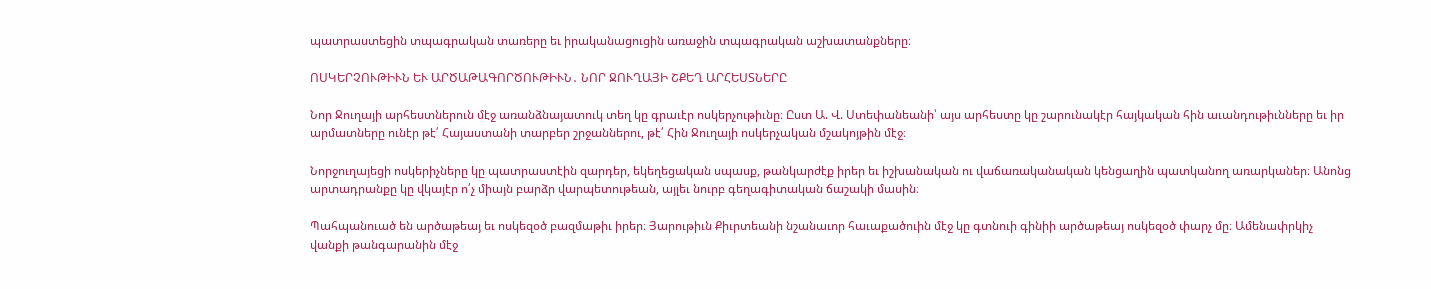պատրաստեցին տպագրական տառերը եւ իրականացուցին առաջին տպագրական աշխատանքները։

ՈՍԿԵՐՉՈՒԹԻՒՆ ԵՒ ԱՐԾԱԹԱԳՈՐԾՈՒԹԻՒՆ․ ՆՈՐ ՋՈՒՂԱՅԻ ՇՔԵՂ ԱՐՀԵՍՏՆԵՐԸ

Նոր Ջուղայի արհեստներուն մէջ առանձնայատուկ տեղ կը գրաւէր ոսկերչութիւնը։ Ըստ Ա. Վ. Ստեփանեանի՝ այս արհեստը կը շարունակէր հայկական հին աւանդութիւնները եւ իր արմատները ունէր թէ՛ Հայաստանի տարբեր շրջաններու, թէ՛ Հին Ջուղայի ոսկերչական մշակոյթին մէջ։

Նորջուղայեցի ոսկերիչները կը պատրաստէին զարդեր, եկեղեցական սպասք, թանկարժէք իրեր եւ իշխանական ու վաճառականական կենցաղին պատկանող առարկաներ։ Անոնց արտադրանքը կը վկայէր ո՛չ միայն բարձր վարպետութեան, այլեւ նուրբ գեղագիտական ճաշակի մասին։

Պահպանուած են արծաթեայ եւ ոսկեզօծ բազմաթիւ իրեր։ Յարութիւն Քիւրտեանի նշանաւոր հաւաքածուին մէջ կը գտնուի գինիի արծաթեայ ոսկեզօծ փարչ մը։ Ամենափրկիչ վանքի թանգարանին մէջ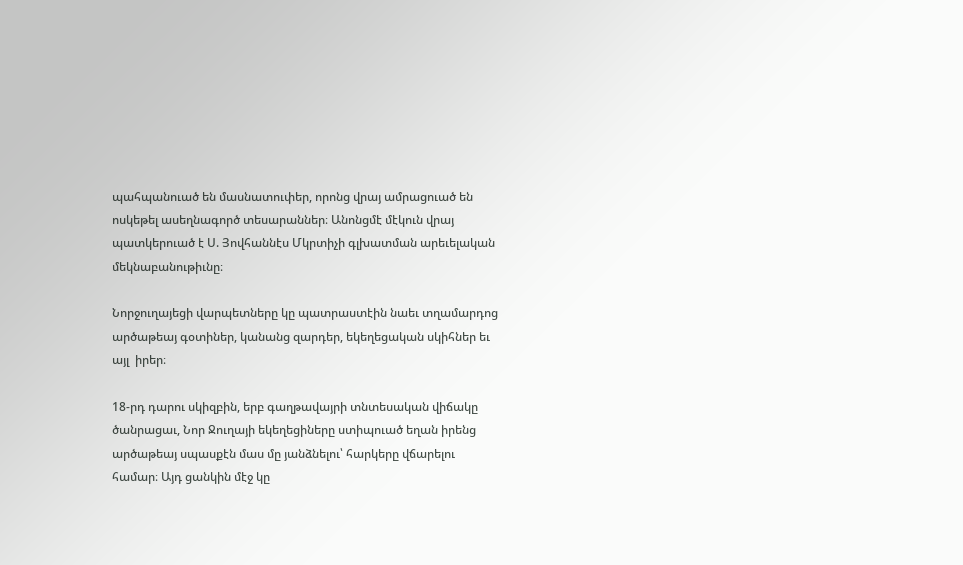պահպանուած են մասնատուփեր, որոնց վրայ ամրացուած են ոսկեթել ասեղնագործ տեսարաններ։ Անոնցմէ մէկուն վրայ պատկերուած է Ս. Յովհաննէս Մկրտիչի գլխատման արեւելական մեկնաբանութիւնը։

Նորջուղայեցի վարպետները կը պատրաստէին նաեւ տղամարդոց արծաթեայ գօտիներ, կանանց զարդեր, եկեղեցական սկիհներ եւ այլ  իրեր։

18-րդ դարու սկիզբին, երբ գաղթավայրի տնտեսական վիճակը ծանրացաւ, Նոր Ջուղայի եկեղեցիները ստիպուած եղան իրենց արծաթեայ սպասքէն մաս մը յանձնելու՝ հարկերը վճարելու համար։ Այդ ցանկին մէջ կը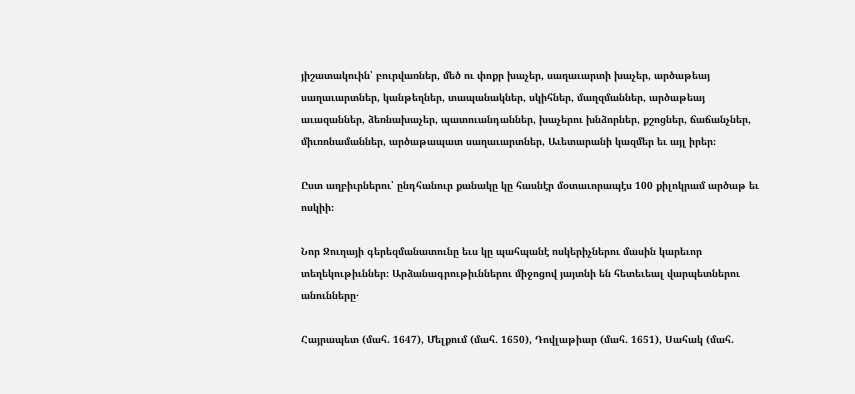յիշատակուին՝ բուրվառներ, մեծ ու փոքր խաչեր, սաղաւարտի խաչեր, արծաթեայ սաղաւարտներ, կանթեղներ, տապանակներ, սկիհներ, մաղզմաններ, արծաթեայ աւազաններ, ձեռնախաչեր, պատուանդաններ, խաչերու խնձորներ, քշոցներ, ճաճանչներ, միւռոնամաններ, արծաթապատ սաղաւարտներ, Աւետարանի կազմեր եւ այլ իրեր։

Ըստ աղբիւրներու՝ ընդհանուր քանակը կը հասնէր մօտաւորապէս 100 քիլոկրամ արծաթ եւ ոսկիի։

Նոր Ջուղայի գերեզմանատունը եւս կը պահպանէ ոսկերիչներու մասին կարեւոր տեղեկութիւններ։ Արձանագրութիւններու միջոցով յայտնի են հետեւեալ վարպետներու անունները․

Հայրապետ (մահ. 1647), Մելքում (մահ. 1650), Դովլաթիար (մահ. 1651), Սահակ (մահ.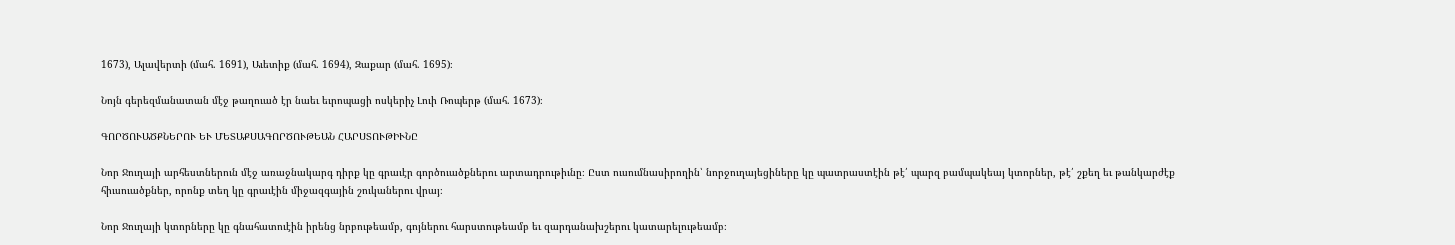1673), Ալավերտի (մահ. 1691), Աւետիք (մահ. 1694), Զաքար (մահ. 1695)։

Նոյն գերեզմանատան մէջ թաղուած էր նաեւ եւրոպացի ոսկերիչ Լուի Ռոպերթ (մահ. 1673)։

ԳՈՐԾՈՒԱԾՔՆԵՐՈՒ ԵՒ ՄԵՏԱՔՍԱԳՈՐԾՈՒԹԵԱՆ ՀԱՐՍՏՈՒԹԻՒՆԸ

Նոր Ջուղայի արհեստներուն մէջ առաջնակարգ դիրք կը գրաւէր գործուածքներու արտադրութիւնը։ Ըստ ուսումնասիրողին՝ նորջուղայեցիները կը պատրաստէին թէ՛ պարզ բամպակեայ կտորներ, թէ՛ շքեղ եւ թանկարժէք հիւսուածքներ, որոնք տեղ կը գրաւէին միջազգային շուկաներու վրայ։

Նոր Ջուղայի կտորները կը գնահատուէին իրենց նրբութեամբ, գոյներու հարստութեամբ եւ զարդանախշերու կատարելութեամբ։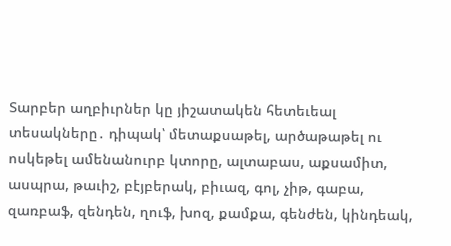Տարբեր աղբիւրներ կը յիշատակեն հետեւեալ տեսակները․ դիպակ՝ մետաքսաթել, արծաթաթել ու ոսկեթել ամենանուրբ կտորը, ալտաբաս, աքսամիտ, ասպրա, թաւիշ, բէյբերակ, բիւազ, գոլ, չիթ, գաբա, զառբաֆ, զենդեն, ղուֆ, խոզ, քամքա, գենժեն, կինդեակ,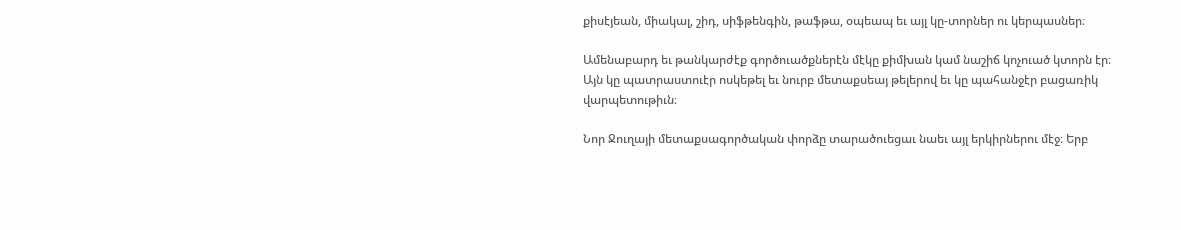քիսէյեան, միակալ, շիդ, սիֆթենգին, թաֆթա, օպեապ եւ այլ կը-տորներ ու կերպասներ։

Ամենաբարդ եւ թանկարժէք գործուածքներէն մէկը քիմխան կամ նաշիճ կոչուած կտորն էր։ Այն կը պատրաստուէր ոսկեթել եւ նուրբ մետաքսեայ թելերով եւ կը պահանջէր բացառիկ վարպետութիւն։

Նոր Ջուղայի մետաքսագործական փորձը տարածուեցաւ նաեւ այլ երկիրներու մէջ։ Երբ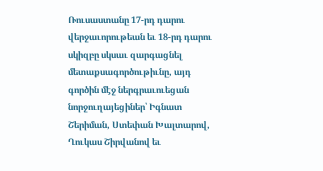Ռուսաստանը 17-րդ դարու վերջաւորութեան եւ 18-րդ դարու սկիզբը սկսաւ զարգացնել մետաքսագործութիւնը, այդ գործին մէջ ներգրաւուեցան նորջուղայեցիներ՝ Իգնատ Շերիման, Ստեփան Խալտարով, Ղուկաս Շիրվանով եւ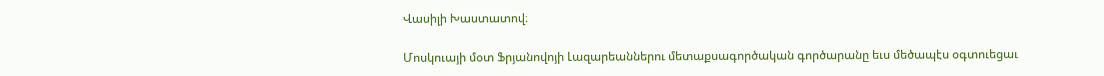Վասիլի Խաստատով։

Մոսկուայի մօտ Ֆրյանովոյի Լազարեաններու մետաքսագործական գործարանը եւս մեծապէս օգտուեցաւ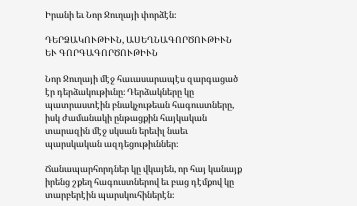Իրանի եւ Նոր Ջուղայի փորձէն։

ԴԵՐՁԱԿՈՒԹԻՒՆ, ԱՍԵՂՆԱԳՈՐԾՈՒԹԻՒՆ ԵՒ ԳՈՐԳԱԳՈՐԾՈՒԹԻՒՆ

Նոր Ջուղայի մէջ հաւասարապէս զարգացած էր դերձակութիւնը։ Դերձակները կը պատրաստէին բնակչութեան հագուստները, իսկ ժամանակի ընթացքին հայկական տարազին մէջ սկսան երեւիլ նաեւ պարսկական ազդեցութիւններ։

Ճանապարհորդներ կը վկայեն, որ հայ կանայք իրենց շքեղ հագուստներով եւ բաց դէմքով կը տարբերէին պարսկուհիներէն։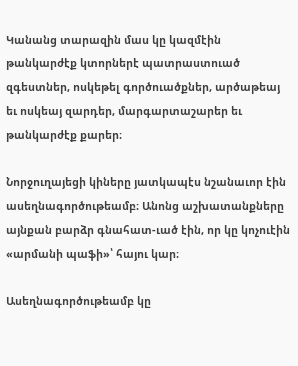Կանանց տարազին մաս կը կազմէին թանկարժէք կտորներէ պատրաստուած զգեստներ, ոսկեթել գործուածքներ, արծաթեայ եւ ոսկեայ զարդեր, մարգարտաշարեր եւ թանկարժէք քարեր։

Նորջուղայեցի կիները յատկապէս նշանաւոր էին ասեղնագործութեամբ։ Անոնց աշխատանքները այնքան բարձր գնահատ-ւած էին, որ կը կոչուէին «արմանի պաֆի»՝ հայու կար։

Ասեղնագործութեամբ կը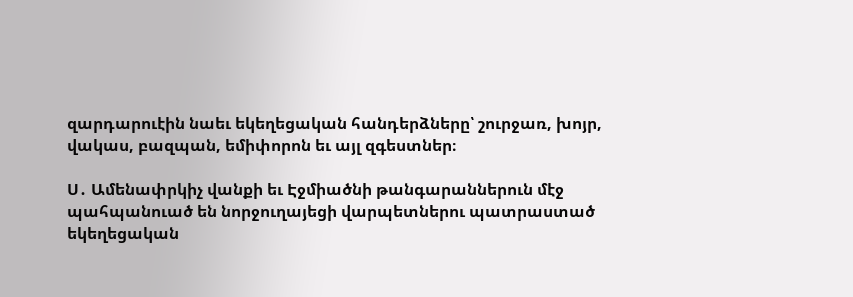զարդարուէին նաեւ եկեղեցական հանդերձները՝ շուրջառ, խոյր, վակաս, բազպան, եմիփորոն եւ այլ զգեստներ։

Ս․ Ամենափրկիչ վանքի եւ Էջմիածնի թանգարաններուն մէջ պահպանուած են նորջուղայեցի վարպետներու պատրաստած եկեղեցական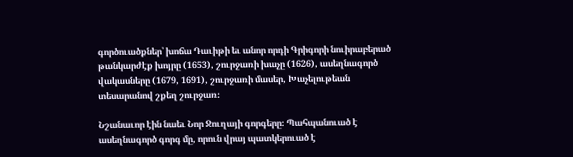գործուածքներ՝ խոճա Դաւիթի եւ անոր որդի Գրիգորի նուիրաբերած թանկարժէք խոյրը (1653), շուրջառի խաչը (1626), ասեղնագործ վակասները (1679, 1691), շուրջառի մասեր, Խաչելութեան տեսարանով շքեղ շուրջառ։

Նշանաւոր էին նաեւ Նոր Ջուղայի գորգերը։ Պահպանուած է ասեղնագործ գորգ մը, որուն վրայ պատկերուած է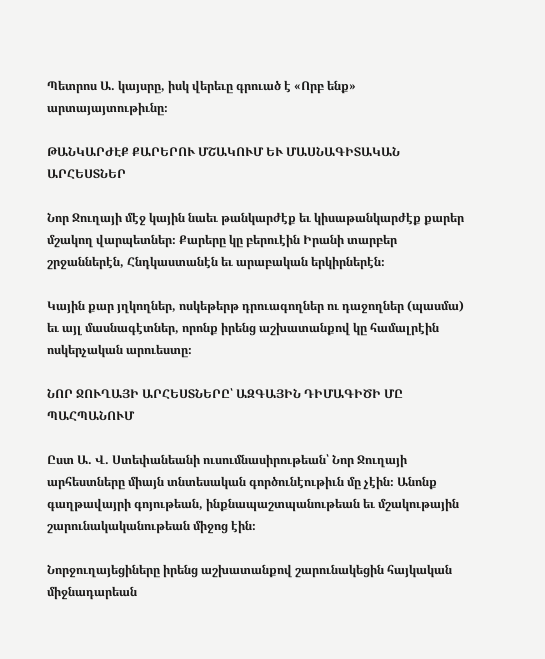Պետրոս Ա. կայսրը, իսկ վերեւը գրուած է «Որբ ենք» արտայայտութիւնը։

ԹԱՆԿԱՐԺԷՔ ՔԱՐԵՐՈՒ ՄՇԱԿՈՒՄ ԵՒ ՄԱՍՆԱԳԻՏԱԿԱՆ ԱՐՀԵՍՏՆԵՐ

Նոր Ջուղայի մէջ կային նաեւ թանկարժէք եւ կիսաթանկարժէք քարեր մշակող վարպետներ։ Քարերը կը բերուէին Իրանի տարբեր շրջաններէն, Հնդկաստանէն եւ արաբական երկիրներէն։

Կային քար յղկողներ, ոսկեթերթ դրուագողներ ու դաջողներ (պասմա) եւ այլ մասնագէտներ, որոնք իրենց աշխատանքով կը համալրէին ոսկերչական արուեստը։

ՆՈՐ ՋՈՒՂԱՅԻ ԱՐՀԵՍՏՆԵՐԸ՝ ԱԶԳԱՅԻՆ ԴԻՄԱԳԻԾԻ ՄԸ ՊԱՀՊԱՆՈՒՄ

Ըստ Ա. Վ. Ստեփանեանի ուսումնասիրութեան՝ Նոր Ջուղայի արհեստները միայն տնտեսական գործունէութիւն մը չէին։ Անոնք գաղթավայրի գոյութեան, ինքնապաշտպանութեան եւ մշակութային շարունակականութեան միջոց էին։

Նորջուղայեցիները իրենց աշխատանքով շարունակեցին հայկական միջնադարեան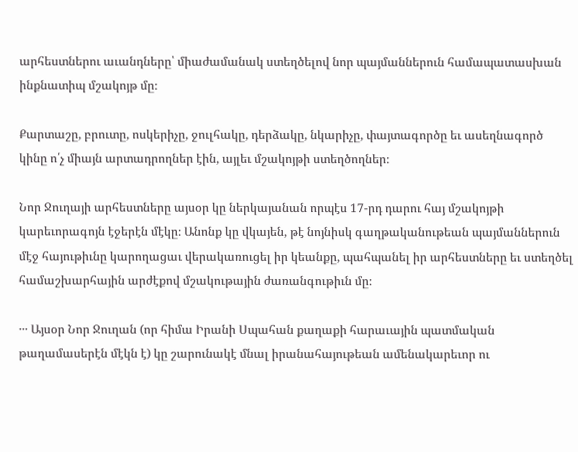արհեստներու աւանդները՝ միաժամանակ ստեղծելով նոր պայմաններուն համապատասխան ինքնատիպ մշակոյթ մը։

Քարտաշը, բրուտը, ոսկերիչը, ջուլհակը, դերձակը, նկարիչը, փայտագործը եւ ասեղնագործ կինը ո՛չ միայն արտադրողներ էին, այլեւ մշակոյթի ստեղծողներ։

Նոր Ջուղայի արհեստները այսօր կը ներկայանան որպէս 17-րդ դարու հայ մշակոյթի կարեւորագոյն էջերէն մէկը։ Անոնք կը վկայեն, թէ նոյնիսկ գաղթականութեան պայմաններուն մէջ հայութիւնը կարողացաւ վերակառուցել իր կեանքը, պահպանել իր արհեստները եւ ստեղծել համաշխարհային արժէքով մշակութային ժառանգութիւն մը։

․․․ Այսօր Նոր Ջուղան (որ հիմա Իրանի Սպահան քաղաքի հարաւային պատմական թաղամասերէն մէկն է) կը շարունակէ մնալ իրանահայութեան ամենակարեւոր ու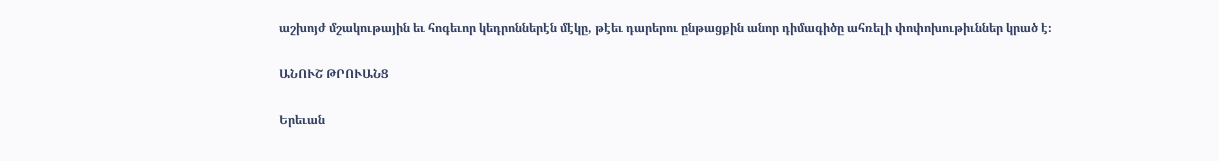աշխոյժ մշակութային եւ հոգեւոր կեդրոններէն մէկը, թէեւ դարերու ընթացքին անոր դիմագիծը ահռելի փոփոխութիւններ կրած է։

ԱՆՈՒՇ ԹՐՈՒԱՆՑ

Երեւան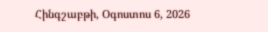Հինգշաբթի, Օգոստոս 6, 2026